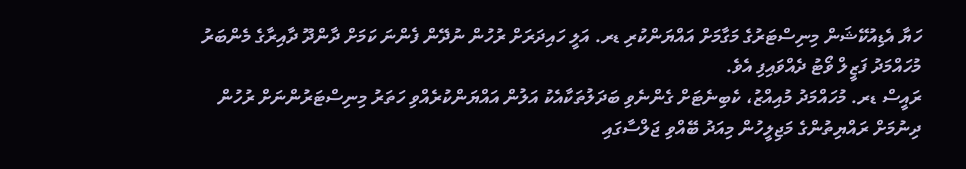ހަޔާ އެޑިއުކޭޝަން މިނިސްޓަރުގެ މަގާމަށް އައްޔަންކުރި ޑރ. އަލީ ހައިދަރަށް ރުހުން ނުދޭން ފެންނަ ކަމަށް ދާންދޫ ދާއިރާގެ މެންބަރު މުހައްމަދު ފަޒީލް ވޯޓު ދެއްވައިފި އެވެ.
ރައީސް ޑރ. މުހައްމަދު މުއިއްޒު، ކެބިނެޓަށް ގެންނެވި ބަދަލުތަކާއެކު އަލުން އައްޔަންކުރެއްވި ހަތަރު މިނިސްޓަރުންނަށް ރުހުން ދިނުމަށް ރައްޔިތުންގެ މަޖިލީހުން މިއަދު ބޭއްވި ޖަލްސާގައި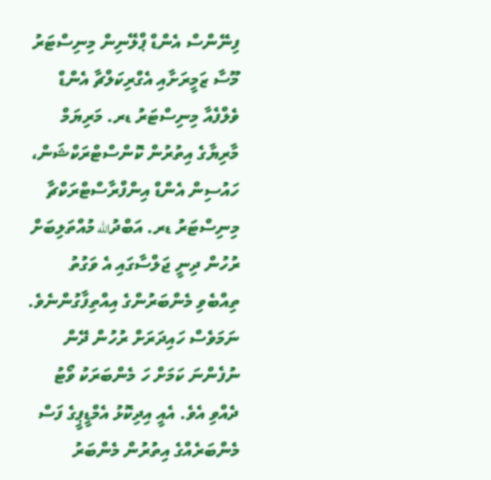ފިނޭންސް އެންޑް ޕްލޭނިން މިނިސްޓަރު މޫސާ ޒަމީރަށާއި އެގްރިކަލްޗާ އެންޑް ވެލްފެއާ މިނިސްޓަރު ޑރ. މަރިޔަމް މާރިޔާގެ އިތުރުން ކޮންސްޓްރަކްޝަން، ހައުސިން އެންޑް އިންފްރާސްޓްރަކްޗާ މިނިސްޓަރު ޑރ. އަބްދުالله މުއްތަލިބަށް ރުހުން ދިނީ ޖަލްސާގައި އެ ވަގުތު ތިއްބެވި މެންބަރުންގެ އިއްތިފާގުންނެވެ.
ނަމަވެސް ހައިދަރަށް ރުހުން ދޭން ނުފެންނަ ކަމަށް ހަ މެންބަރަކު ވޯޓު ދެއްވި އެވެ. އެއީ އިދިކޮޅު އެމްޑީޕީގެ ފަސް މެންބަރެއްގެ އިތުރުން މެންބަރު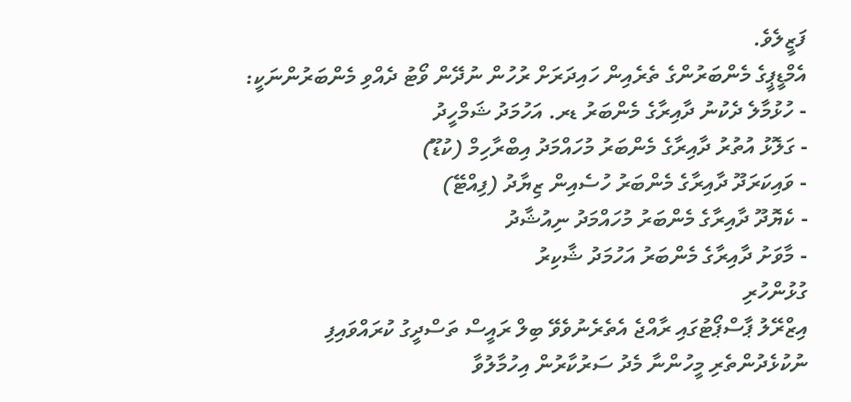ފަޒީލެވެ.
އެމްޑީޕީގެ މެންބަރުންގެ ތެރެއިން ހައިދަރަށް ރުހުން ނުދޭން ވޯޓު ދެއްވި މެންބަރުންނަކީ:
- ހުޅުމާލެ ދެކުނު ދާއިރާގެ މެންބަރު ޑރ. އަހުމަދު ޝަމްހީދު
- ގަލޮޅު އުތުރު ދާއިރާގެ މެންބަރު މުހައްމަދު އިބްރާހިމް (ކުޑޫ)
- ވައިކަރަދޫ ދާއިރާގެ މެންބަރު ހުސެއިން ޒިޔާދު (ފިއްޓޭ)
- ކެޔޮދޫ ދާއިރާގެ މެންބަރު މުހައްމަދު ނިއުޝާދު
- މާވަށު ދާއިރާގެ މެންބަރު އަހުމަދު ޝާކިރު
ގުޅުންހުރި
އިޒްރޭލު ޕާސްޕޯޓުގައި ރާއްޖެ އެތެރެނުވެވޭ ބިލް ރައީސް ތަސްދީގު ކުރައްވައިފި
ނުކުޅެދުންތެރި މީހުންނާ މެދު ސަރުކާރުން އިހުމާލުވާ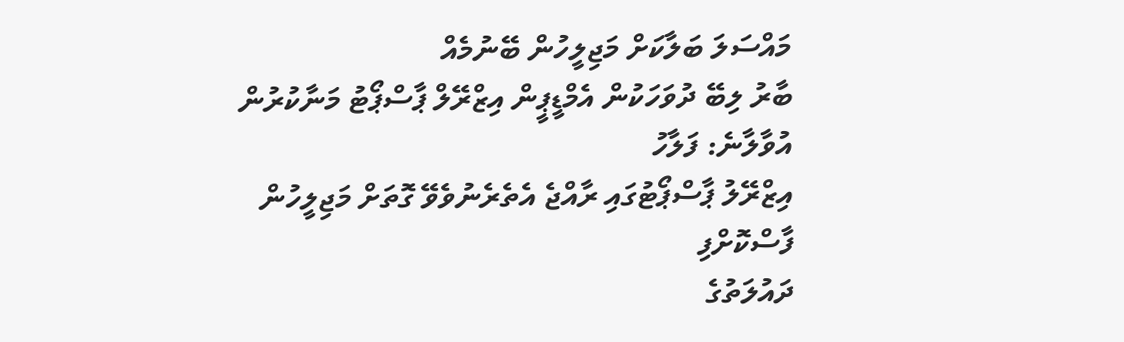މައްސަލަ ބަލާކަށް މަޖިލީހުން ބޭނުމެއް
ބާރު ލިބޭ ދުވަހަކުން އެމްޑީޕީން އިޒްރޭލް ޕާސްޕޯޓު މަނާކުރުން އުވާލާނެ: ފަލާހު
އިޒްރޭލު ޕާސްޕޯޓުގައި ރާއްޖެ އެތެރެނުވެވޭ ގޮތަށް މަޖިލީހުން ފާސްކޮށްފި
ދައުލަތުގެ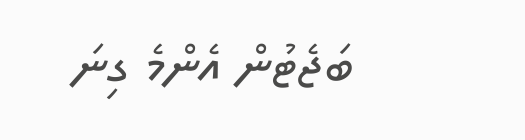ބަޖެޓުން އެންމެ ގިނަ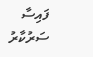ފައިސާ ސަރުކާރު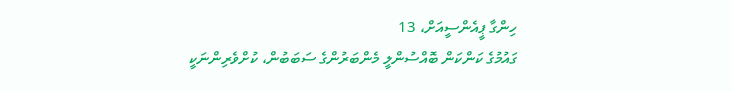ހިންގާ ޕީއެންސީއަށް، 13
ގައުމުގެ ކަންކަން ބޮއްސުންލީ މެންބަރުންގެ ސަބަބުން، ކުށްވެރިންނަކީ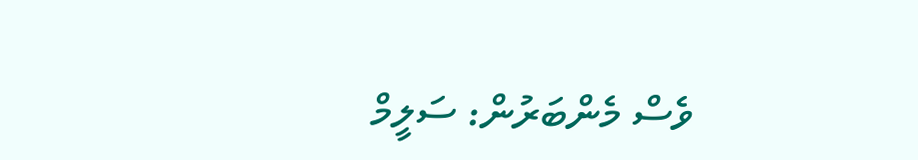ވެސް މެންބަރުން: ސަލީމް